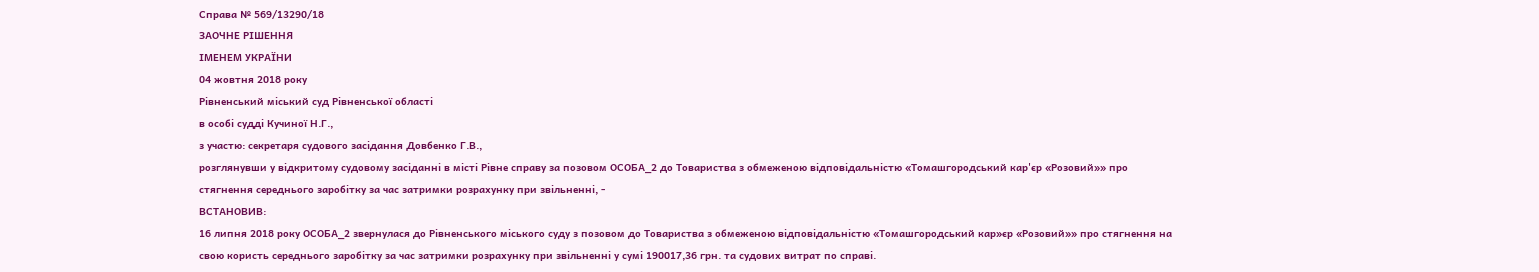Справа № 569/13290/18
ЗАОЧНЕ РІШЕННЯ
ІМЕНЕМ УКРАЇНИ
04 жовтня 2018 року
Рiвненський мiський суд Рівненської області
в особi суддi Кучиної Н.Г.,
з участю: секретаря судового засідання Довбенко Г.В.,
pозглянувши у вiдкpитому судовому засiданнi в мiстi Рiвне спpаву за позовом ОСОБА_2 до Товариства з обмеженою відповідальністю «Томашгородський кар'єр «Розовий»» про стягнення середнього заробітку за час затримки розрахунку при звільненні, -
ВСТАНОВИВ:
16 липня 2018 року ОСОБА_2 звернулася до Рівненського міського суду з позовом до Товариства з обмеженою відповідальністю «Томашгородський кар»єр «Розовий»» про стягнення на свою користь середнього заробітку за час затримки розрахунку при звільненні у сумі 190017,36 грн. та судових витрат по справі.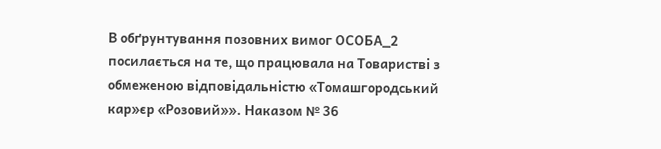В обґрунтування позовних вимог ОСОБА_2 посилається на те, що працювала на Товаристві з обмеженою відповідальністю «Томашгородський кар»єр «Розовий»». Наказом № 36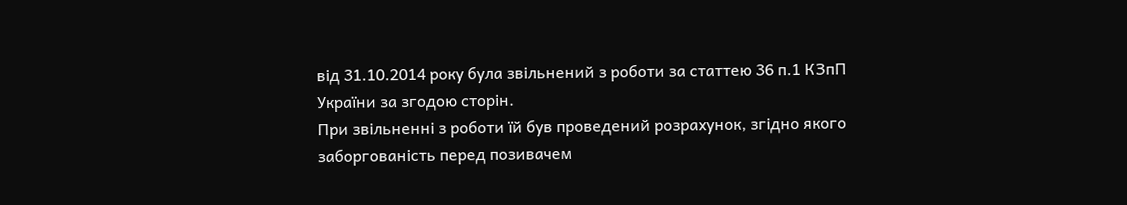від 31.10.2014 року була звільнений з роботи за статтею 36 п.1 КЗпП України за згодою сторін.
При звільненні з роботи їй був проведений розрахунок, згідно якого заборгованість перед позивачем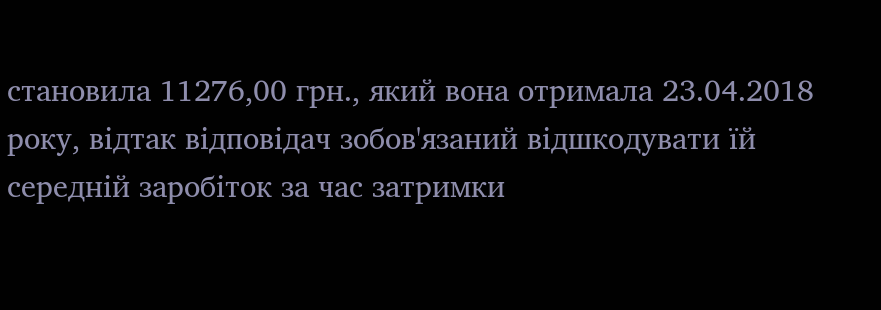становила 11276,00 грн., який вона отримала 23.04.2018 року, відтак відповідач зобов'язаний відшкодувати їй середній заробіток за час затримки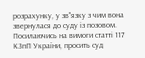розрахунку, у зв"язку з чим вона звернулася до суду із позовом.
Посилаючись на вимоги статті 117 КЗпП України, просить суд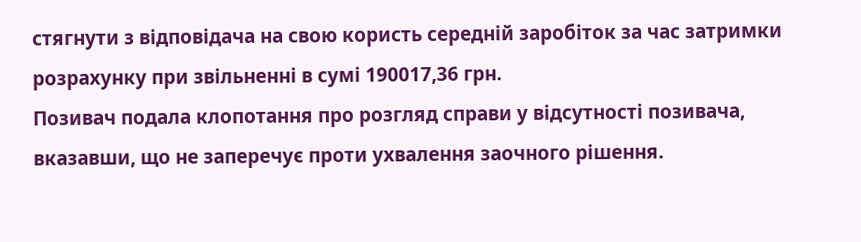стягнути з відповідача на свою користь середній заробіток за час затримки розрахунку при звільненні в сумі 190017,36 грн.
Позивач подала клопотання про розгляд справи у відсутності позивача, вказавши, що не заперечує проти ухвалення заочного рішення.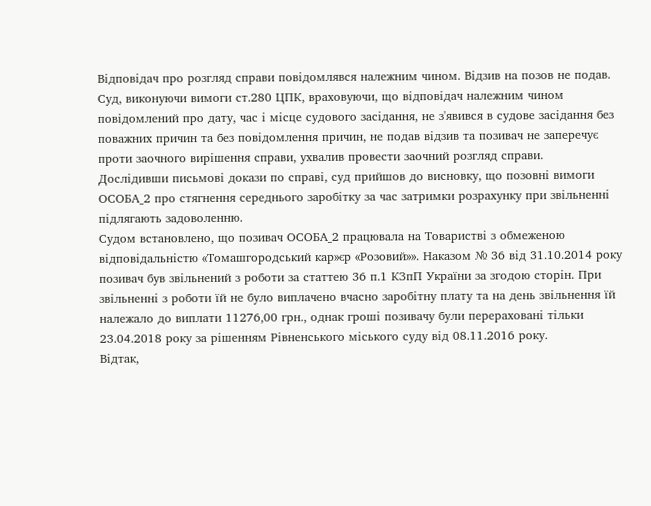Відповідач про розгляд справи повідомлявся належним чином. Відзив на позов не подав.
Суд, виконуючи вимоги ст.280 ЦПК, враховуючи, що відповідач належним чином повідомлений про дату, час і місце судового засідання, не з'явився в судове засідання без поважних причин та без повідомлення причин, не подав відзив та позивач не заперечує проти заочного вирішення справи, ухвалив провести заочний розгляд справи.
Дослідивши письмові докази по справі, суд прийшов до висновку, що позовні вимоги ОСОБА_2 про стягнення середнього заробітку за час затримки розрахунку при звільненні підлягають задоволенню.
Судом встановлено, що позивач ОСОБА_2 працювала на Товаристві з обмеженою відповідальністю «Томашгородський кар»єр «Розовий»». Наказом № 36 від 31.10.2014 року позивач був звільнений з роботи за статтею 36 п.1 КЗпП України за згодою сторін. При звільненні з роботи їй не було виплачено вчасно заробітну плату та на день звільнення їй належало до виплати 11276,00 грн., однак гроші позивачу були перераховані тільки 23.04.2018 року за рішенням Рівненського міського суду від 08.11.2016 року.
Відтак,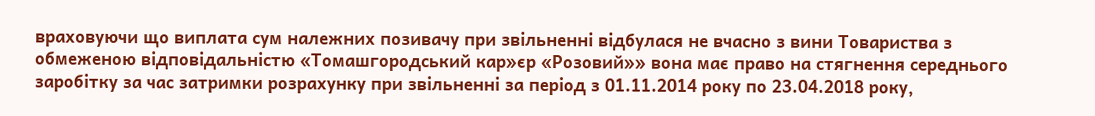враховуючи що виплата сум належних позивачу при звільненні відбулася не вчасно з вини Товариства з обмеженою відповідальністю «Томашгородський кар»єр «Розовий»» вона має право на стягнення середнього заробітку за час затримки розрахунку при звільненні за період з 01.11.2014 року по 23.04.2018 року,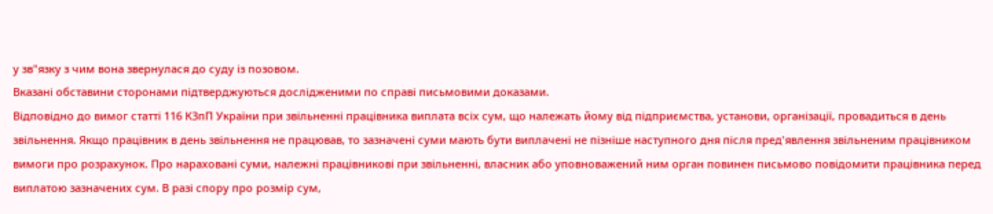у зв"язку з чим вона звернулася до суду із позовом.
Вказані обставини сторонами підтверджуються дослідженими по справі письмовими доказами.
Відповідно до вимог статті 116 КЗпП України при звільненні працівника виплата всіх сум, що належать йому від підприємства, установи, організації, провадиться в день звільнення. Якщо працівник в день звільнення не працював, то зазначені суми мають бути виплачені не пізніше наступного дня після пред'явлення звільненим працівником вимоги про розрахунок. Про нараховані суми, належні працівникові при звільненні, власник або уповноважений ним орган повинен письмово повідомити працівника перед виплатою зазначених сум. В разі спору про розмір сум,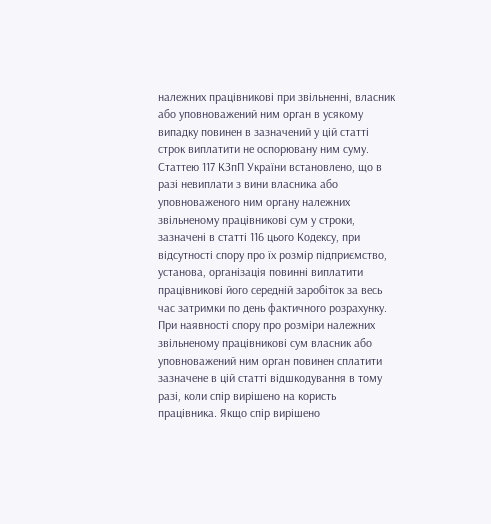належних працівникові при звільненні, власник або уповноважений ним орган в усякому випадку повинен в зазначений у цій статті строк виплатити не оспорювану ним суму.
Статтею 117 КЗпП України встановлено, що в разі невиплати з вини власника або уповноваженого ним органу належних звільненому працівникові сум у строки, зазначені в статті 116 цього Кодексу, при відсутності спору про їх розмір підприємство, установа, організація повинні виплатити працівникові його середній заробіток за весь час затримки по день фактичного розрахунку. При наявності спору про розміри належних звільненому працівникові сум власник або уповноважений ним орган повинен сплатити зазначене в цій статті відшкодування в тому разі, коли спір вирішено на користь працівника. Якщо спір вирішено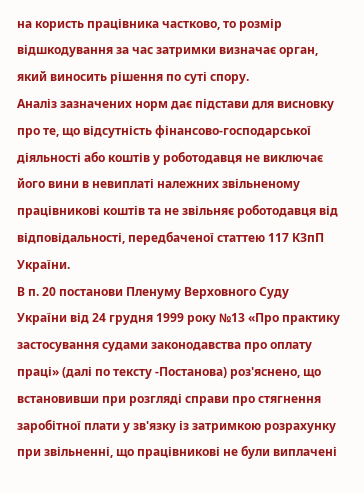на користь працівника частково, то розмір відшкодування за час затримки визначає орган, який виносить рішення по суті спору.
Аналіз зазначених норм дає підстави для висновку про те, що відсутність фінансово-господарської діяльності або коштів у роботодавця не виключає його вини в невиплаті належних звільненому працівникові коштів та не звільняє роботодавця від відповідальності, передбаченої статтею 117 КЗпП України.
В п. 20 постанови Пленуму Верховного Суду України від 24 грудня 1999 року №13 «Про практику застосування судами законодавства про оплату праці» (далі по тексту -Постанова) роз'яснено, що встановивши при розгляді справи про стягнення заробітної плати у зв'язку із затримкою розрахунку при звільненні, що працівникові не були виплачені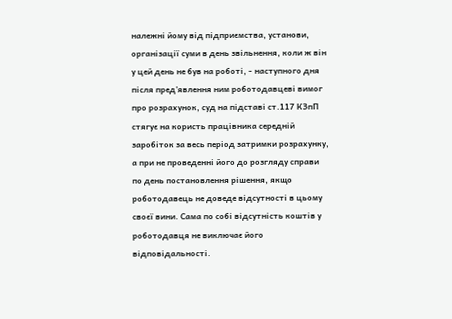належні йому від підприємства, установи, організації суми в день звільнення, коли ж він у цей день не був на роботі, - наступного дня після пред'явлення ним роботодавцеві вимог про розрахунок, суд на підставі ст.117 КЗпП стягує на користь працівника середній заробіток за весь період затримки розрахунку, а при не проведенні його до розгляду справи по день постановлення рішення, якщо роботодавець не доведе відсутності в цьому своєї вини. Сама по собі відсутність коштів у роботодавця не виключає його відповідальності.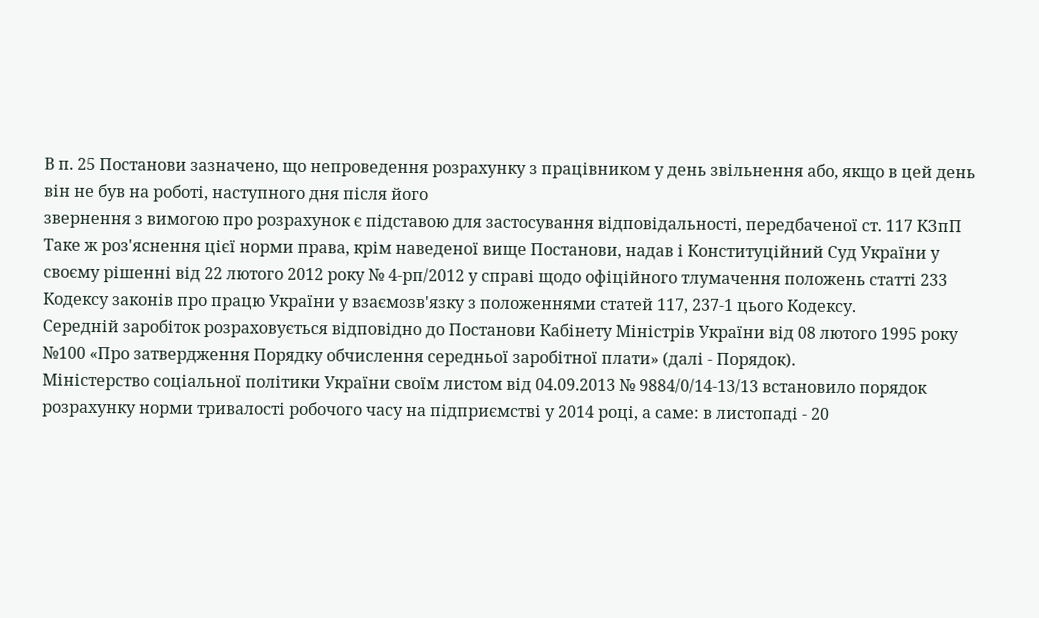В п. 25 Постанови зазначено, що непроведення розрахунку з працівником у день звільнення або, якщо в цей день він не був на роботі, наступного дня після його
звернення з вимогою про розрахунок є підставою для застосування відповідальності, передбаченої ст. 117 КЗпП
Таке ж роз'яснення цієї норми права, крім наведеної вище Постанови, надав і Конституційний Суд України у своєму рішенні від 22 лютого 2012 року № 4-рп/2012 у справі щодо офіційного тлумачення положень статті 233 Кодексу законів про працю України у взаємозв'язку з положеннями статей 117, 237-1 цього Кодексу.
Середній заробіток розраховується відповідно до Постанови Кабінету Міністрів України від 08 лютого 1995 року №100 «Про затвердження Порядку обчислення середньої заробітної плати» (далі - Порядок).
Міністерство соціальної політики України своїм листом від 04.09.2013 № 9884/0/14-13/13 встановило порядок розрахунку норми тривалості робочого часу на підприємстві у 2014 році, а саме: в листопаді - 20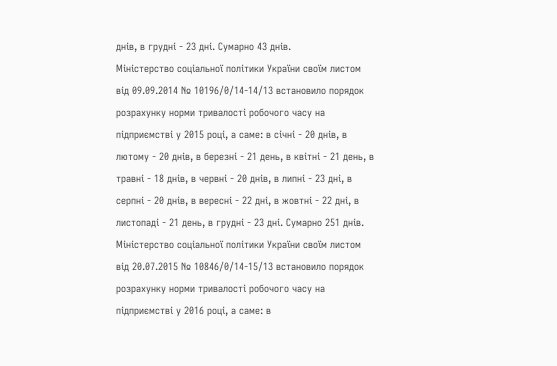днів, в грудні - 23 дні. Сумарно 43 днів.
Міністерство соціальної політики України своїм листом від 09.09.2014 № 10196/0/14-14/13 встановило порядок розрахунку норми тривалості робочого часу на підприємстві у 2015 році, а саме: в січні - 20 днів, в лютому - 20 днів, в березні - 21 день, в квітні - 21 день, в травні - 18 днів, в червні - 20 днів, в липні - 23 дні, в серпні - 20 днів, в вересні - 22 дні, в жовтні - 22 дні, в листопаді - 21 день, в грудні - 23 дні. Сумарно 251 днів.
Міністерство соціальної політики України своїм листом від 20.07.2015 № 10846/0/14-15/13 встановило порядок розрахунку норми тривалості робочого часу на підприємстві у 2016 році, а саме: в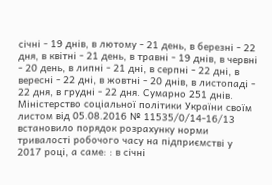січні - 19 днів, в лютому - 21 день, в березні - 22 дня, в квітні - 21 день, в травні - 19 днів, в червні - 20 день, в липні - 21 дні, в серпні - 22 дні, в вересні - 22 дні, в жовтні - 20 днів, в листопаді - 22 дня, в грудні - 22 дня. Сумарно 251 днів.
Міністерство соціальної політики України своїм листом від 05.08.2016 № 11535/0/14-16/13 встановило порядок розрахунку норми тривалості робочого часу на підприємстві у 2017 році, а саме: : в січні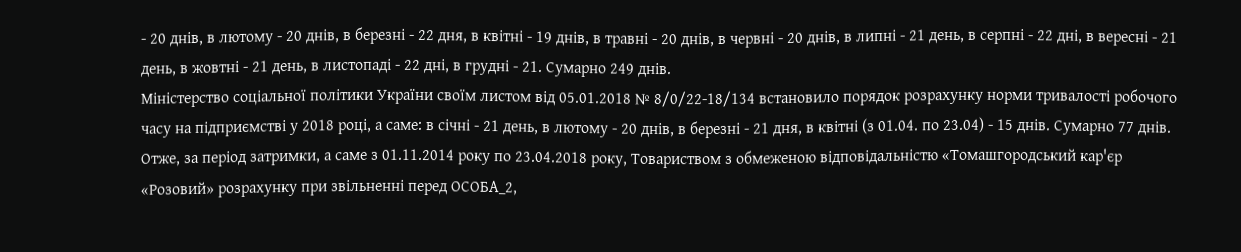- 20 днів, в лютому - 20 днів, в березні - 22 дня, в квітні - 19 днів, в травні - 20 днів, в червні - 20 днів, в липні - 21 день, в серпні - 22 дні, в вересні - 21 день, в жовтні - 21 день, в листопаді - 22 дні, в грудні - 21. Сумарно 249 днів.
Міністерство соціальної політики України своїм листом від 05.01.2018 № 8/0/22-18/134 встановило порядок розрахунку норми тривалості робочого часу на підприємстві у 2018 році, а саме: в січні - 21 день, в лютому - 20 днів, в березні - 21 дня, в квітні (з 01.04. по 23.04) - 15 днів. Сумарно 77 днів.
Отже, за період затримки, а саме з 01.11.2014 року по 23.04.2018 року, Товариством з обмеженою відповідальністю «Томашгородський кар'єр «Розовий» розрахунку при звільненні перед ОСОБА_2,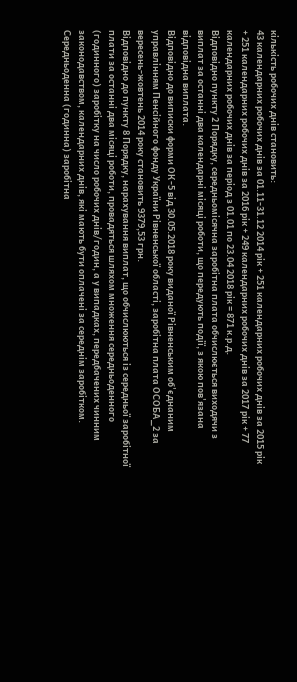кількість робочих днів становить:
43 календарних робочих днів за 01.11-31.12 2014 рік + 251 календарних робочих днів за 2015 рік + 251 календарних робочих днів за 2016 рік + 249 календарних робочих днів за 2017 рік + 77 календарних робочих днів за період з 01.01 по 23.04 2018 рік = 871 к.р.д.
Відповідно пункту 2 Порядку, середньомісячна заробітна плата обчислюється виходячи з виплат за останні два календарні місяці роботи, що передують події, з якою пов'язана відповідна виплата.
Відповідно до виписки форми ОК-5 від 30.05.2018 року виданої Рівненським об'єднаним управлінням Пенсійного фонду України Рівненської області, заробітна плата ОСОБА_2 за вересень-жовтень 2014 року становить 9379,53 грн.
Відповідно до пункту 8 Порядку, нарахування виплат, що обчислюються із середньої заробітної плати за останні два місяці роботи, провадяться шляхом множення середньоденного (годинного) заробітку на число робочих днів/годин, а у випадках, передбачених чинним законодавством, календарних днів, які мають бути оплачені за середнім заробітком. Середньоденна (годинна) заробітна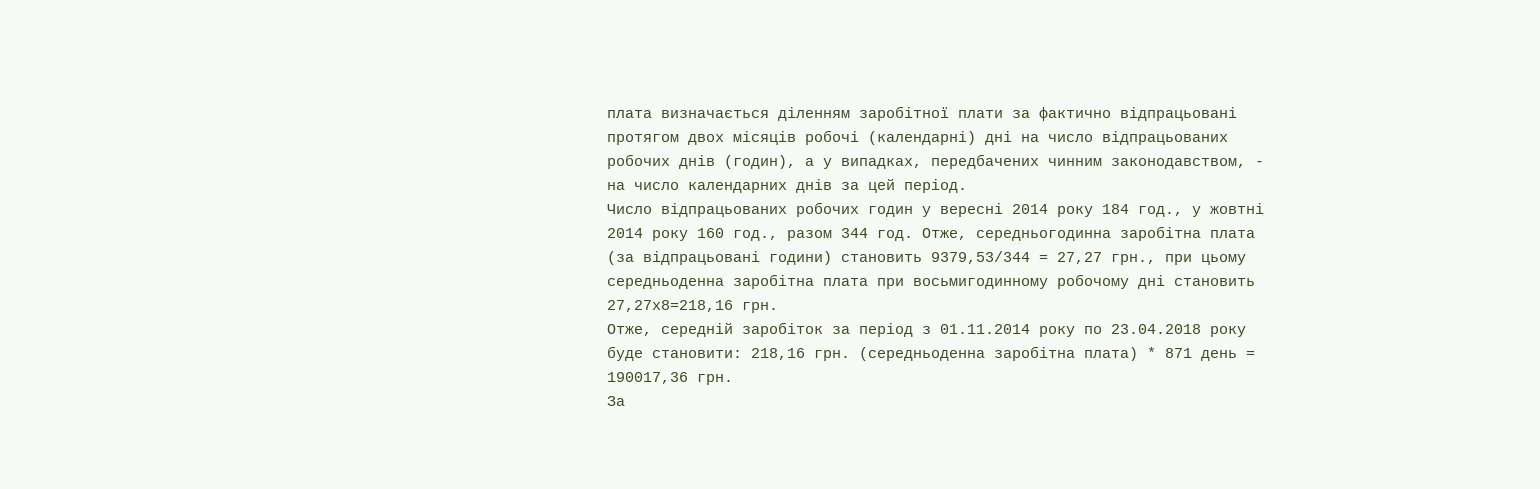плата визначається діленням заробітної плати за фактично відпрацьовані протягом двох місяців робочі (календарні) дні на число відпрацьованих робочих днів (годин), а у випадках, передбачених чинним законодавством, - на число календарних днів за цей період.
Число відпрацьованих робочих годин у вересні 2014 року 184 год., у жовтні 2014 року 160 год., разом 344 год. Отже, середньогодинна заробітна плата (за відпрацьовані години) становить 9379,53/344 = 27,27 грн., при цьому середньоденна заробітна плата при восьмигодинному робочому дні становить 27,27х8=218,16 грн.
Отже, середній заробіток за період з 01.11.2014 року по 23.04.2018 року буде становити: 218,16 грн. (середньоденна заробітна плата) * 871 день = 190017,36 грн.
За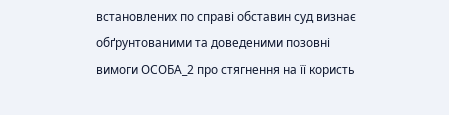встановлених по справі обставин суд визнає обґрунтованими та доведеними позовні вимоги ОСОБА_2 про стягнення на її користь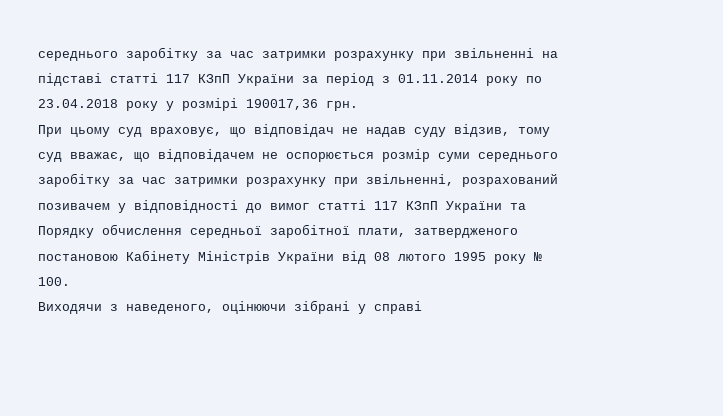середнього заробітку за час затримки розрахунку при звільненні на підставі статті 117 КЗпП України за період з 01.11.2014 року по 23.04.2018 року у розмірі 190017,36 грн.
При цьому суд враховує, що відповідач не надав суду відзив, тому суд вважає, що відповідачем не оспорюється розмір суми середнього заробітку за час затримки розрахунку при звільненні, розрахований позивачем у відповідності до вимог статті 117 КЗпП України та Порядку обчислення середньої заробітної плати, затвердженого постановою Кабінету Міністрів України від 08 лютого 1995 року № 100.
Виходячи з наведеного, оцінюючи зібрані у справі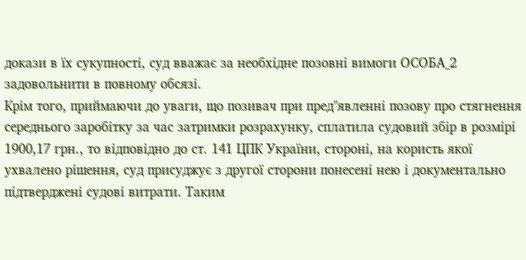докази в їх сукупності, суд вважає за необхідне позовні вимоги ОСОБА_2 задовольнити в повному обсязі.
Крім того, приймаючи до уваги, що позивач при пред"явленні позову про стягнення середнього заробітку за час затримки розрахунку, сплатила судовий збір в розмірі 1900,17 грн., то відповідно до ст. 141 ЦПК України, стороні, на користь якої ухвалено рішення, суд присуджує з другої сторони понесені нею і документально підтверджені судові витрати. Таким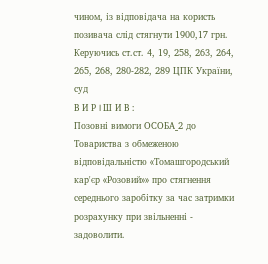чином, із відповідача на користь позивача слід стягнути 1900,17 грн.
Керуючись ст.ст. 4, 19, 258, 263, 264, 265, 268, 280-282, 289 ЦПК України, суд
В И Р I Ш И В :
Позовні вимоги ОСОБА_2 до Товариства з обмеженою відповідальністю «Томашгородський кар'єр «Розовий»» про стягнення середнього заробітку за час затримки розрахунку при звільненні - задоволити.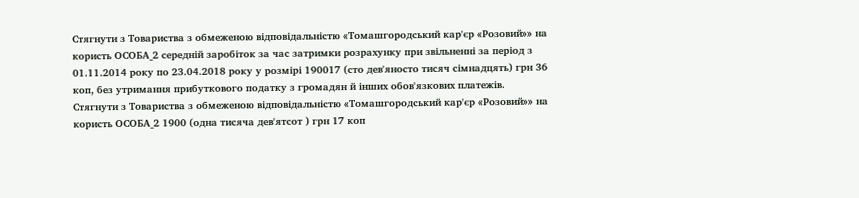Стягнути з Товариства з обмеженою відповідальністю «Томашгородський кар'єр «Розовий»» на користь ОСОБА_2 середній заробіток за час затримки розрахунку при звільненні за період з 01.11.2014 року по 23.04.2018 року у розмірі 190017 (сто дев'яносто тисяч сімнадцять) грн 36 коп, без утримання прибуткового податку з громадян й інших обов'язкових платежів.
Стягнути з Товариства з обмеженою відповідальністю «Томашгородський кар'єр «Розовий»» на користь ОСОБА_2 1900 (одна тисяча дев'ятсот ) грн 17 коп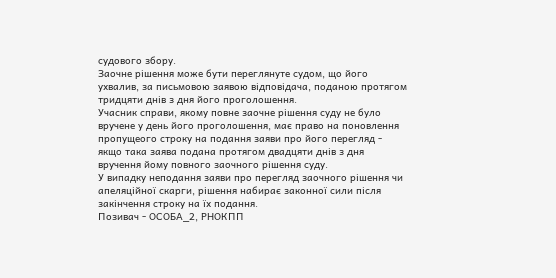судового збору.
Заочне рішення може бути переглянуте судом, що його ухвалив, за письмовою заявою відповідача, поданою протягом тридцяти днів з дня його проголошення.
Учасник справи, якому повне заочне рішення суду не було вручене у день його проголошення, має право на поновлення пропущеого строку на подання заяви про його перегляд - якщо така заява подана протягом двадцяти днів з дня вручення йому повного заочного рішення суду.
У випадку неподання заяви про перегляд заочного рішення чи апеляційної скарги, рішення набирає законної сили після закінчення строку на їх подання.
Позивач - ОСОБА_2, РНОКПП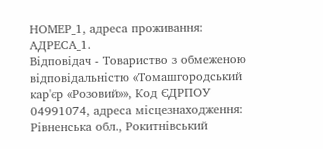НОМЕР_1, адреса проживання: АДРЕСА_1.
Відповідач - Товариство з обмеженою відповідальністю «Томашгородський кар'єр «Розовий»», Код ЄДРПОУ 04991074, адреса місцезнаходження: Рівненська обл., Рокитнівський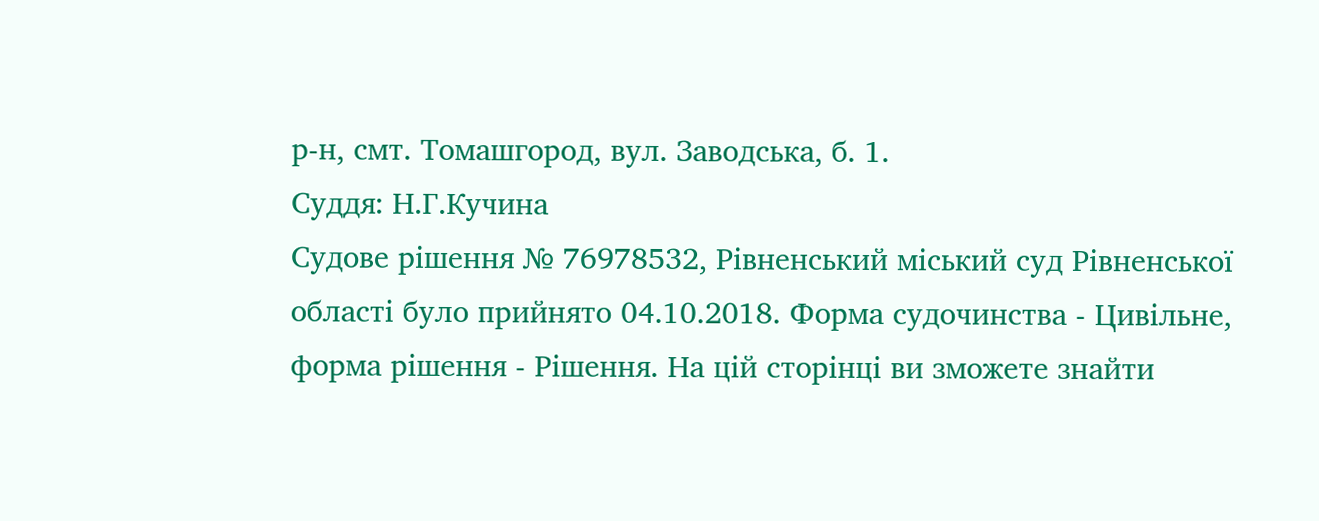р-н, смт. Томашгород, вул. Заводська, б. 1.
Суддя: Н.Г.Кучина
Судове рішення № 76978532, Рівненський міський суд Рівненської області було прийнято 04.10.2018. Форма судочинства - Цивільне, форма рішення - Рішення. На цій сторінці ви зможете знайти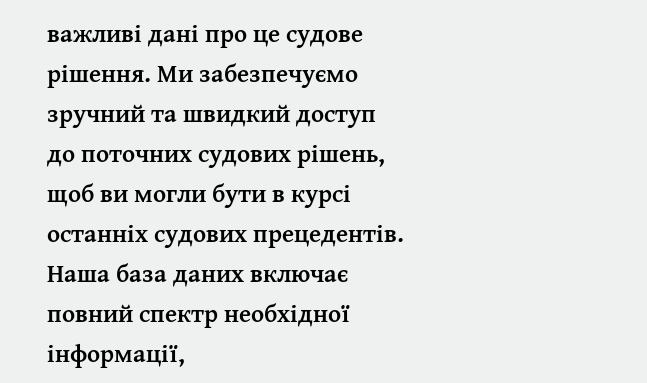важливі дані про це судове рішення. Ми забезпечуємо зручний та швидкий доступ до поточних судових рішень, щоб ви могли бути в курсі останніх судових прецедентів. Наша база даних включає повний спектр необхідної інформації,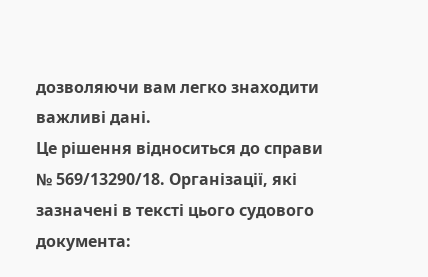дозволяючи вам легко знаходити важливі дані.
Це рішення відноситься до справи № 569/13290/18. Організації, які зазначені в тексті цього судового документа: